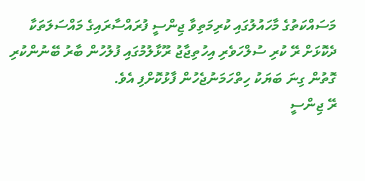މަސައްކަތުގެ މާހައުލުގައި ކުރިމަތިވާ ޖިންސީ ފުރައްސާރައިގެ މައްސަލަތަކާ ދެކޮޅަށް ރޭ ކުރި ސުލްހަވެރި އިހުތިޖާޖު ރޫޅާލުމުގައި ފުލުހުން ބާރު ބޭނުންކުރި ގޮތުން ގިނަ ބަޔަކު ހިތްހަމަނުޖެހުން ފާޅުކޮށްފި އެވެ.
ރޭ ޖިންސީ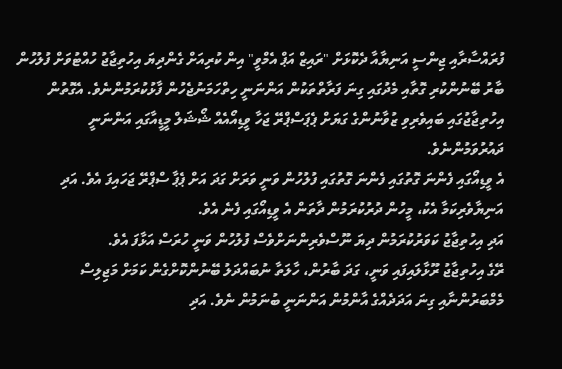ފުރައްސާރާއި ޖިންސީ އަނިޔާއާ ދެކޮޅަށް "ރައިޒް އަޕް އެމްވީ" އިން ކުރިއަށް ގެންދިޔަ އިހުތިޖާޖު ހުއްޓުވަށް ފުލުހުން ބާރު ބޭނުންކުރި ގޮތާއި މެދުގައި ގިނަ ފަރާތްތަކުން އަންނަނީ ހިތްހަމަނުޖެހުން ފާޅުކުރަމުންނެވެ. އެގޮތުން އިހުތިޖާޖުގައި ބައިވެރިވި ޒުވާނުންގެ ގަޔަށް ޕެޕަސްޕްރޭ ޖަހާ ވީޑިއޯއެއް ޝޯޝަލް މީޑީއާގައި އަންނަނީ ދައުރުވަމުންނެވެ.
އެ ވީޑިއޯގައި ފެންނަ ގޮތުގައި ފެންނަ ގޮތުގައި ފުލުހުން ވަނީ ވަރަށް ގަދަ އަށް ޕެޕާ ސްޕްރޭ ޖަހައިފަ އެވެ. އަދި އަނިޔާވެރިކަމާ އެކު، މީހުން ދުރުކުރަމުން ދާތަން އެ ވީޑިއޯގައި ފެނެ އެވެ.
އަދި އިހުތިޖާޖު ކަވަރުކުރަމުން ދިޔަ ނޫސްވެރިންނަށްވެސް ފުލުހުން ވަނީ ހުރަސް އަޅާފަ އެވެ.
ރޭގެ އިހުތިޖާޖު ރޫޅާލައިފައި ވަނީ، ގަދަ ބާރުން، ހާލަތާ ނުބައްދަލު ބޭނުންކޮށްގެން ކަމަށް މަޖިލިސް މެމްބަރުންނާއި ގިނަ އަދަދެއްގެ އާންމުން އަންނަނީ ބުނަމުން ނެވެ. އަދި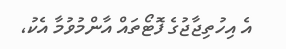އެ އިހުތިޖާޖުގެ ފޮޓޯތައް އާންމުވުމާ އެކު،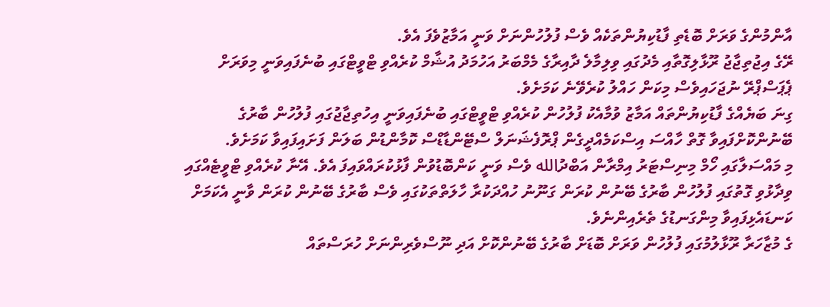އާންމުންގެ ވަރަށް ބޮޑެތި ފާޑުކިޔުންތަކެއް ވެސް ފުލުހުންނަށް ވަނީ އަމާޒުވެފަ އެވެ.
ރޭގެ އިޖުތިޖާޖު ރޫޅާލިގޮތާއި މެދުގައި ވިލިމާލެ ދާއިރާގެ މެމްބަރު އަހުމަދު އުޝާމް ކުރެއްވި ޓްވީޓްގައި ބުނެފައިވަނީ މިވަރަށް ޕެޕަސްޕްރޭ ނުޖަހައިވެސް މިކަން ހައްލު ކުރެވޭނެ ކަމަށެވެ.
ގިނަ ބަޔެއްގެ ފާޑުކިޔުންތައް އަމާޒު ވުމާއެކު ފުލުހުން ކުރެއްވި ޓްވީޓްގައި ބުނެފައިވަނީ އިހުތިޖާޖުގައި ފުލުހުން ބާރުގެ ބޭނުންކޮށްފައިވާ ގޮތް ހާއްސަ އިސްކަމެއްދީގެން ޕްރޮފެޝަނަލް ސްޓޭންޑާޑްސް ކޮމާންޑުން ބަލަން ފަށައިފައިވާ ކަމަށެވެ.
މި މައްސަލާގައި ހޯމް މިނިސްޓަރު އިމްރާން އަބްދުالله ވެސް ވަނީ ކަންބޮޑުވުން ފާޅުކުރައްވައިފަ އެވެ. އޭނާ ކުރެއްވި ޓްވީޓެއްގައި ވިދާޅުވި ގޮތުގައި ފުލުހުން ބާރުގެ ބޭނުން ކުރަން ގަނޫނު ހުއްދަކުރާ ހާލަތްތަކުގައި ވެސް ބާރުގެ ބޭނުން ކުރަން ވާނީ އެކަމަށް ކަނޑައެޅިފައިވާ މިންގަނޑުގެ ތެރެއިންނެވެ.
ގެ މުޒާހަރާ ރޫޅާލުމުގައި ފުލުހުން ވަރަށް ބޮޑަށް ބާރުގެ ބޭނުންކޮށް އަދި ނޫސްވެރިންނަށް ހުރަސްތައް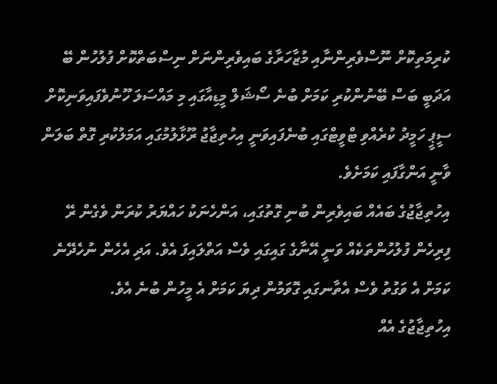ކުރިމަތިކޮށް ނޫސްވެރިންނާއި މުޒާހަރާގެ ބައިވެރިންނަށް ނިސްބަތްކޮށް ފުލުހުން ބޭ އަދަބީ ބަސް ބޭނުންކުރި ކަމަށް ބުނެ ސޯޝަލް މީޑިއާގައި މި މައްސަލަ ހޫނުވެފައިވަނިކޮށް ސީޕީ ހަމީދު ކުރެއްވި ޓްވީޓްގައި ބުނެފައިވަނީ އިހުތިޖާޖު ރޫޅާލުމުގައި އަމަލުކުރި ގޮތް ބަލަން ވާނީ އަންގާފައި ކަމަށެވެ.
އިހުތިޖާޖުގެ ބައެއް ބައިވެރިން ބުނި ގޮތުގައި، އަންހެނަކު ހައްޔަރު ކުރަން ވެގެން ރޭ ފިރިހެން ފުލުހުންތަކެއް ވަނީ އޭނާގެ ގައިގައި ވެސް އަތްލައިފަ އެވެ. އަދި އެހެން ނުހެދޭނެ ކަމަށް އެ ވަގުތު ވެސް އެތާނގައި ގޮވަމުން ދިޔަ ކަމަށް އެ މީހުން ބުނެ އެވެ.
އިހުތިޖާޖުގެ އެއް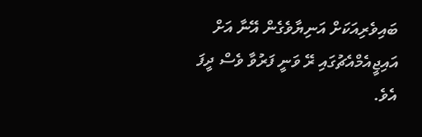ބައިވެރިއަކަށް އަނިޔާވެގެން އޭނާ އަށް އައިޖީއެމްއެޗުގައި ރޭ ވަނީ ފަރުވާ ވެސް ދީފަ އެވެ.